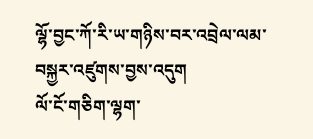ལྷོ་བྱང་ཀོ་རི་ཡ་གཉིས་བར་འབྲེལ་ལམ་བསྐྱར་འཛུགས་བྱས་འདུག
ལོ་ངོ་གཅིག་ལྷག་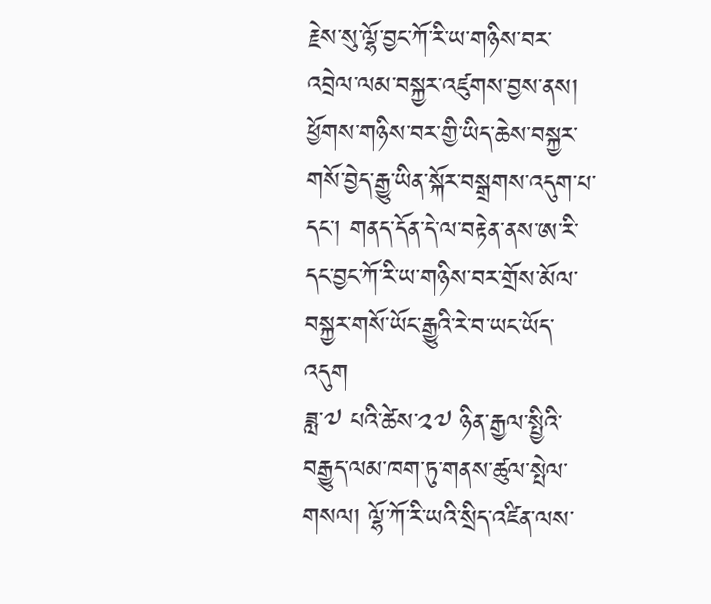རྗེས་སུ་ལྷོ་བྱང་ཀོ་རི་ཡ་གཉིས་བར་འབྲེལ་ལམ་བསྐྱར་འཛུགས་བྱས་ནས། ཕྱོགས་གཉིས་བར་གྱི་ཡིད་ཆེས་བསྐྱར་གསོ་བྱེད་རྒྱུ་ཡིན་སྐོར་བསྒྲགས་འདུག་པ་དང་། གནད་དོན་དེ་ལ་བརྟེན་ནས་ཨ་རི་དང་བྱང་ཀོ་རི་ཡ་གཉིས་བར་གྲོས་མོལ་བསྐྱར་གསོ་ཡོང་རྒྱུའི་རེ་བ་ཡང་ཡོད་འདུག
ཟླ་༧ པའི་ཚེས་༢༧ ཉིན་རྒྱལ་སྤྱིའི་བརྒྱུད་ལམ་ཁག་ཏུ་གནས་ཚུལ་སྤེལ་གསལ། ལྷོ་ཀོ་རི་ཡའི་སྲིད་འཛིན་ལས་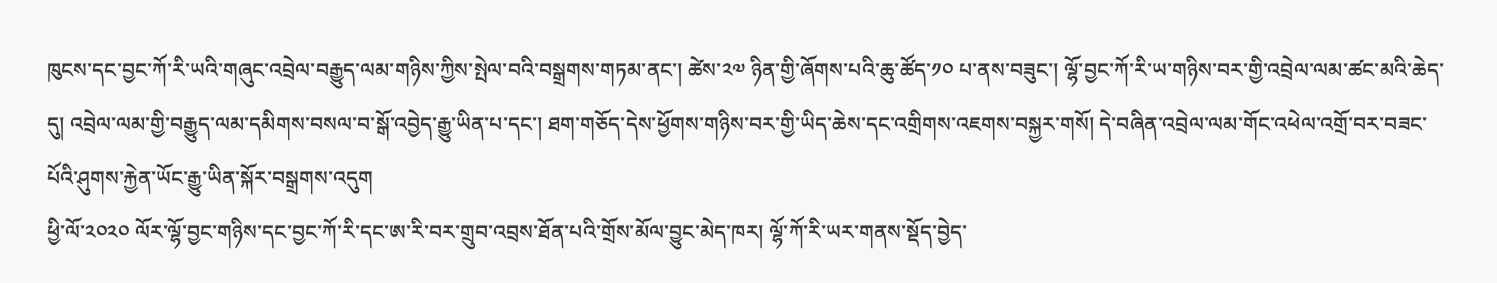ཁུངས་དང་བྱང་ཀོ་རི་ཡའི་གཞུང་འབྲེལ་བརྒྱུད་ལམ་གཉིས་ཀྱིས་སྤེལ་བའི་བསྒྲགས་གཏམ་ནང་། ཚེས་༢༧ ཉིན་གྱི་ཞོགས་པའི་ཆུ་ཚོད་༡༠ པ་ནས་བཟུང་། ལྷོ་བྱང་ཀོ་རི་ཡ་གཉིས་བར་གྱི་འབྲེལ་ལམ་ཚང་མའི་ཆེད་དུ། འབྲེལ་ལམ་གྱི་བརྒྱུད་ལམ་དམིགས་བསལ་བ་སྒོ་འབྱེད་རྒྱུ་ཡིན་པ་དང་། ཐག་གཅོད་དེས་ཕྱོགས་གཉིས་བར་གྱི་ཡིད་ཆེས་དང་འགྲིགས་འཇགས་བསྐྱར་གསོ། དེ་བཞིན་འབྲེལ་ལམ་གོང་འཕེལ་འགྲོ་བར་བཟང་པོའི་ཤུགས་རྐྱེན་ཡོང་རྒྱུ་ཡིན་སྐོར་བསྒྲགས་འདུག
ཕྱི་ལོ་༢༠༢༠ ལོར་ལྷོ་བྱང་གཉིས་དང་བྱང་ཀོ་རི་དང་ཨ་རི་བར་གྲུབ་འབྲས་ཐོན་པའི་གྲོས་མོལ་བྱུང་མེད་ཁར། ལྷོ་ཀོ་རི་ཡར་གནས་སྡོད་བྱེད་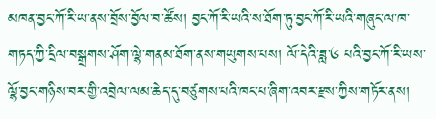མཁན་བྱང་ཀོ་རི་ཡ་ནས་བྲོས་བྱོལ་བ་ཚོས། བྱང་ཀོ་རི་ཡའི་ས་ཐོག་ཏུ་བྱང་ཀོ་རི་ཡའི་གཞུང་ལ་ཁ་གཏད་ཀྱི་དྲིལ་བསྒྲགས་ཤོག་ལྷེ་གནམ་ཐོག་ནས་གཡུགས་པས། ལོ་དེའི་ཟླ་༦ པའི་བྱང་ཀོ་རི་ཡས་ལྷོ་བྱང་གཉིས་བར་གྱི་འབྲེལ་ལམ་ཆེད་དུ་བཙུགས་པའི་ཁང་པ་ཞིག་འབར་རྫས་ཀྱིས་གཏོར་ནས།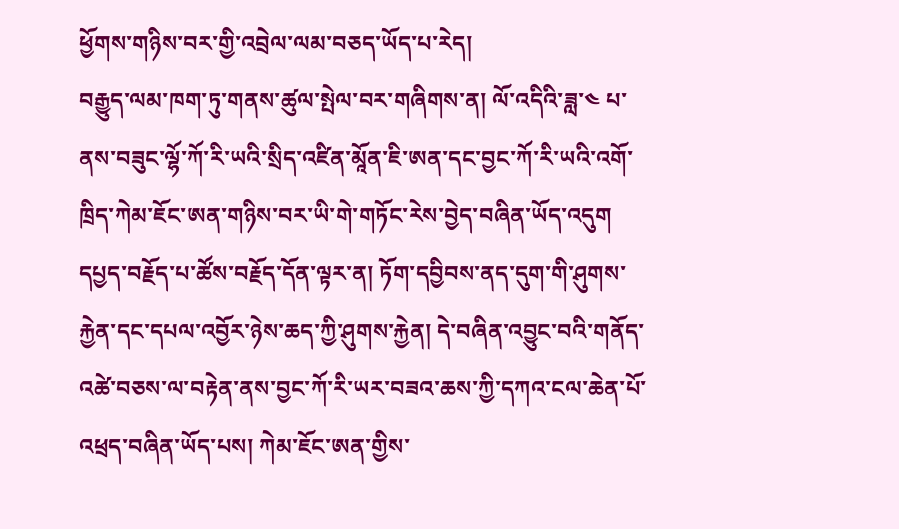ཕྱོགས་གཉིས་བར་གྱི་འབྲེལ་ལམ་བཅད་ཡོད་པ་རེད།
བརྒྱུད་ལམ་ཁག་ཏུ་གནས་ཚུལ་སྤེལ་བར་གཞིགས་ན། ལོ་འདིའི་ཟླ་༤ པ་ནས་བཟུང་ལྷོ་ཀོ་རི་ཡའི་སྲིད་འཛིན་མཱོན་ཇི་ཨན་དང་བྱང་ཀོ་རི་ཡའི་འགོ་ཁྲིད་ཀེམ་ཇོང་ཨན་གཉིས་བར་ཡི་གེ་གཏོང་རེས་བྱེད་བཞིན་ཡོད་འདུག
དཔྱད་བརྗོད་པ་ཚོས་བརྗོད་དོན་ལྟར་ན། ཏོག་དབྱིབས་ནད་དུག་གི་ཤུགས་རྐྱེན་དང་དཔལ་འབྱོར་ཉེས་ཆད་ཀྱི་ཤུགས་རྐྱེན། དེ་བཞིན་འབྱུང་བའི་གནོད་འཚེ་བཅས་ལ་བརྟེན་ནས་བྱང་ཀོ་རི་ཡར་བཟའ་ཆས་ཀྱི་དཀའ་ངལ་ཆེན་པོ་འཕྲད་བཞིན་ཡོད་པས། ཀེམ་ཇོང་ཨན་གྱིས་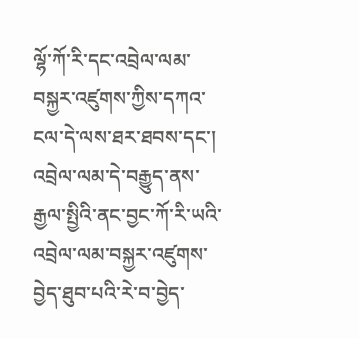ལྷོ་ཀོ་རི་དང་འབྲེལ་ལམ་བསྐྱར་འཛུགས་ཀྱིས་དཀའ་ངལ་དེ་ལས་ཐར་ཐབས་དང་། འབྲེལ་ལམ་དེ་བརྒྱུད་ནས་རྒྱལ་སྤྱིའི་ནང་བྱང་ཀོ་རི་ཡའི་འབྲེལ་ལམ་བསྐྱར་འཛུགས་བྱེད་ཐུབ་པའི་རེ་བ་བྱེད་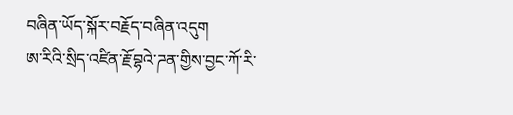བཞིན་ཡོད་སྐོར་བརྗོད་བཞིན་འདུག
ཨ་རིའི་སྲིད་འཛིན་རྗོ་བྷའེ་ཌན་གྱིས་བྱང་ཀོ་རི་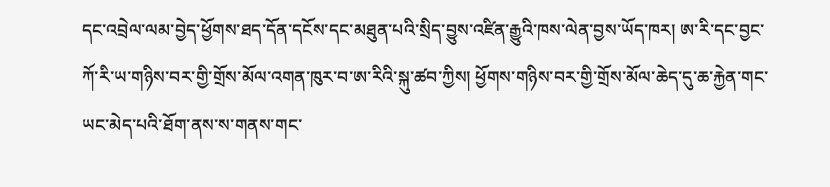དང་འབྲེལ་ལམ་བྱེད་ཕྱོགས་ཐད་དོན་དངོས་དང་མཐུན་པའི་སྲིད་བྱུས་འཛིན་རྒྱུའི་ཁས་ལེན་བྱས་ཡོད་ཁར། ཨ་རི་དང་བྱང་ཀོ་རི་ཡ་གཉིས་བར་གྱི་གྲོས་མོལ་འགན་ཁུར་བ་ཨ་རིའི་སྐུ་ཚབ་ཀྱིས། ཕྱོགས་གཉིས་བར་གྱི་གྲོས་མོལ་ཆེད་དུ་ཆ་རྐྱེན་གང་ཡང་མེད་པའི་ཐོག་ནས་ས་གནས་གང་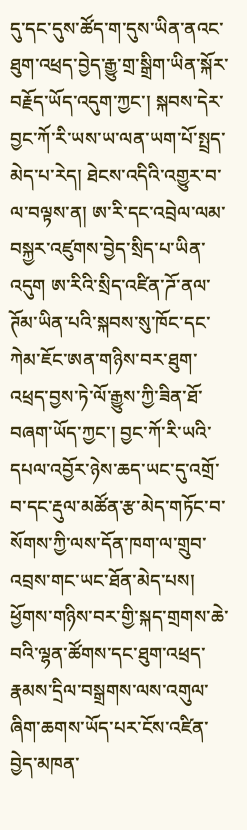དུ་དང་དུས་ཚོད་ག་དུས་ཡིན་ནའང་ཐུག་འཕྲད་བྱེད་རྒྱུ་གྲ་སྒྲིག་ཡིན་སྐོར་བརྗོད་ཡོད་འདུག་ཀྱང་། སྐབས་དེར་བྱང་ཀོ་རི་ཡས་ཡ་ལན་ཡག་པོ་སྤྲད་མེད་པ་རེད། ཐེངས་འདིའི་འགྱུར་བ་ལ་བལྟས་ན། ཨ་རི་དང་འབྲེལ་ལམ་བསྐྱར་འཛུགས་བྱེད་སྲིད་པ་ཡིན་འདུག ཨ་རིའི་སྲིད་འཛིན་ཌོ་ནལ་ཊོམ་ཡིན་པའི་སྐབས་སུ་ཁོང་དང་ཀེམ་ཇོང་ཨན་གཉིས་བར་ཐུག་འཕྲད་བྱས་ཏེ་ལོ་རྒྱུས་ཀྱི་ཟིན་ཐོ་བཞག་ཡོད་ཀྱང་། བྱང་ཀོ་རི་ཡའི་དཔལ་འབྱོར་ཉེས་ཆད་ཡང་དུ་འགྲོ་བ་དང་རྡུལ་མཚོན་རྩ་མེད་གཏོང་བ་སོགས་ཀྱི་ལས་དོན་ཁག་ལ་གྲུབ་འབྲས་གང་ཡང་ཐོན་མེད་པས། ཕྱོགས་གཉིས་བར་གྱི་སྐད་གྲགས་ཆེ་བའི་ལྷན་ཚོགས་དང་ཐུག་འཕྲད་རྣམས་དྲིལ་བསྒྲགས་ལས་འགུལ་ཞིག་ཆགས་ཡོད་པར་ངོས་འཛིན་བྱེད་མཁན་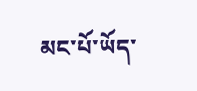མང་པོ་ཡོད་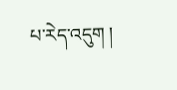པ་རེད་འདུག །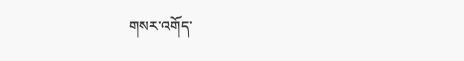གསར་འགོད་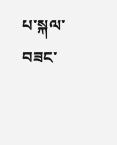པ་སྐལ་བཟང་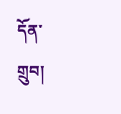དོན་གྲུབ།